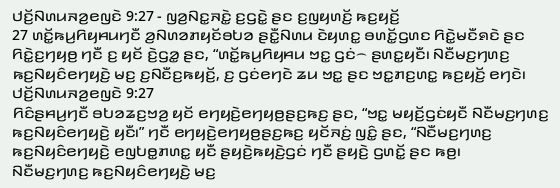ꤓꤢꤩ꤬ꤡꤛꤣꤏꤤ꤬ꤕꤜꤢꤧ 9:27 - ꤜꤤ꤬ꤡꤢ꤭ꤏꤢꤧ꤭ ꤢ꤬ꤞꤢꤧ꤭ ꤔꤢ ꤢ꤬ꤜꤟꤛꤢꤩ꤬ ꤒꤢ꤬ꤟꤢꤩ꤬
27 ꤛꤢꤩ꤭ꤒꤣ꤬ꤖꤟꤌꤣꤚꤢꤪ ꤤ꤬ꤡꤛꤤꤊꤟꤢꤩꤋꤝꤤ ꤔꤢꤪ꤭ꤡꤛꤣ ꤢꤧꤟꤛꤢ꤭ ꤋꤛꤢꤩ꤭ꤞꤛꤢ ꤖꤢꤧ꤭ꤗꤢꤪꤎꤢꤧ ꤔꤢ ꤖꤢꤧ꤭ꤢ꤬ꤚꤟꤥ꤬ ꤚꤢꤪ ꤢ꤬ ꤟꤢꤩ ꤢꤧ꤬ꤞꤤ꤭ ꤔꤢ, “ꤛꤢꤩ꤭ꤒꤣ꤬ꤖꤟꤌꤣ ꤠꤢ꤭ ꤞꤢꤦ꤮ ꤔꤛꤢ꤭ꤟꤢꤪ꤯ ꤡꤢꤪꤗꤢ꤬ꤚꤛꤢ꤬ ꤒꤢ꤬ꤡꤟꤢꤨꤕꤚꤟꤢꤧ꤬ ꤗꤢ꤬ ꤢ꤬ꤡꤢꤪꤢ꤬ꤒꤟꤢꤩ꤬, ꤢ꤬ ꤞꤢꤦꤕꤚꤢꤧ ꤘꤣ ꤠꤢ꤭ ꤔꤢ ꤠꤢ꤭ꤊꤢ꤬ꤛꤢ꤭ ꤒꤢ꤬ꤟꤢꤩ꤬ ꤕꤚꤢꤧ꤯
ꤓꤢꤩ꤬ꤡꤛꤣꤏꤤ꤬ꤕꤜꤢꤧ 9:27
ꤖꤢꤨꤔꤌꤣ꤬ꤚꤢꤪ ꤋꤝꤤꤘꤢ꤬ꤠꤤ꤬ ꤟꤢꤩ ꤕꤚꤟꤢꤧ꤬ꤕꤚꤟꤥ꤬ꤔꤢ꤬ꤒꤢ꤬ ꤔꤢ, “ꤠꤢ꤭ ꤗꤟꤢꤩ꤬ꤞꤢꤦꤟꤢꤪ ꤡꤢꤪꤗꤢ꤬ꤚꤛꤢ꤬ ꤒꤢ꤬ꤡꤟꤢꤨꤕꤚꤟꤢꤧ꤬ ꤟꤢꤪ꤯” ꤚꤢꤪ ꤕꤚꤟꤢꤧ꤬ꤕꤚꤟꤥ꤬ꤔꤢ꤬ꤒꤢ꤬ ꤟꤢꤩꤏꤢꤦ꤬ ꤜꤢꤨ꤭ ꤔꤢ, “ꤡꤢꤪꤗꤢ꤬ꤚꤛꤢ꤬ ꤒꤢ꤬ꤡꤟꤢꤨꤕꤚꤟꤢꤧ꤬ ꤕꤜꤝꤥ꤭ꤊꤛꤢ꤭ ꤟꤢꤪ ꤔꤟꤢꤧ꤬ꤒꤟꤢꤧ꤬ꤞꤢꤦ ꤚꤢꤪ ꤔꤟꤢꤧ꤬ ꤞꤛꤢꤩ꤭ ꤔꤢ ꤒꤥ꤬꤯
ꤡꤢꤪꤗꤢ꤬ꤚꤛꤢ꤬ ꤒꤢ꤬ꤡꤟꤢꤨꤕꤚꤟꤢꤧ꤬ ꤗꤢ꤬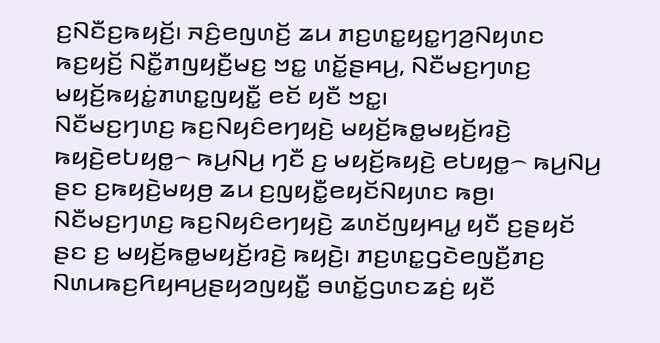ꤢ꤬ꤡꤢꤪꤢ꤬ꤒꤟꤢꤩ꤬꤯ ꤏꤢꤨ꤬ꤕꤜꤛꤢꤩ꤬ ꤘꤣ ꤊꤢ꤬ꤛꤢ꤭ꤟꤢ꤭ꤚꤤ꤬ꤡꤟꤛꤢ ꤒꤢ꤬ꤟꤢꤩ꤬ ꤡꤢꤪ꤭ꤊꤜꤟꤢꤪ꤬ꤗꤢ꤬ ꤠꤢ꤭ ꤛꤢꤩ꤭ꤔꤌꤣ꤬, ꤡꤢꤪꤗꤢ꤬ꤚꤛꤢ꤬ ꤗꤟꤢꤩ꤬ꤒꤟꤢꤦ꤭ꤊꤛꤢ꤭ꤜꤟꤢꤪ꤭ ꤕꤢꤩ ꤟꤢꤪ ꤠꤢ꤭꤯
ꤡꤢꤪꤗꤢ꤬ꤚꤛꤢ꤬ ꤒꤢ꤬ꤡꤟꤢꤨꤕꤚꤟꤢꤧ꤬ ꤗꤟꤢꤩ꤬ꤒꤥ꤭ꤗꤟꤢꤩ꤬ꤙꤢꤧ꤬ ꤒꤟꤢꤧ꤬ꤕꤝꤟꤥ꤭꤮ ꤒꤣ꤬ꤡꤣ꤬ ꤚꤢꤪ ꤢ꤬ ꤗꤟꤢꤩ꤬ꤒꤟꤢꤧ꤬ ꤕꤝꤟꤥ꤭꤮ ꤒꤣ꤬ꤡꤣ꤬ ꤔꤢ ꤢ꤬ꤒꤟꤢꤧ꤬ꤗꤟꤥ꤬ ꤘꤣ ꤢ꤬ꤜꤟꤢꤪ꤭ꤕꤟꤢꤩꤡꤟꤛꤢ ꤒꤥ꤬꤯
ꤡꤢꤪꤗꤢ꤬ꤚꤛꤢ꤬ ꤒꤢ꤬ꤡꤟꤢꤨꤕꤚꤟꤢꤧ꤬ ꤘꤛꤢꤩꤜꤟꤌꤣ꤭ ꤟꤢꤪ ꤢ꤬ꤔꤟꤢꤩ ꤔꤢ ꤢ꤬ ꤗꤟꤢꤩ꤬ꤒꤥ꤭ꤗꤟꤢꤩ꤬ꤙꤢꤧ꤬ ꤒꤟꤢꤧ꤬꤯ ꤊꤢ꤬ꤛꤢ꤭ꤞꤢꤧꤕꤜꤢꤪ꤬ꤊꤢ꤬ ꤡꤛꤣꤒꤢ꤬ꤖꤟꤌꤣ꤬ꤔꤟꤤꤜꤟꤢꤪ꤭ ꤋꤛꤢꤩ꤭ꤞꤛꤢꤘꤢꤦ꤬ ꤟꤢꤪ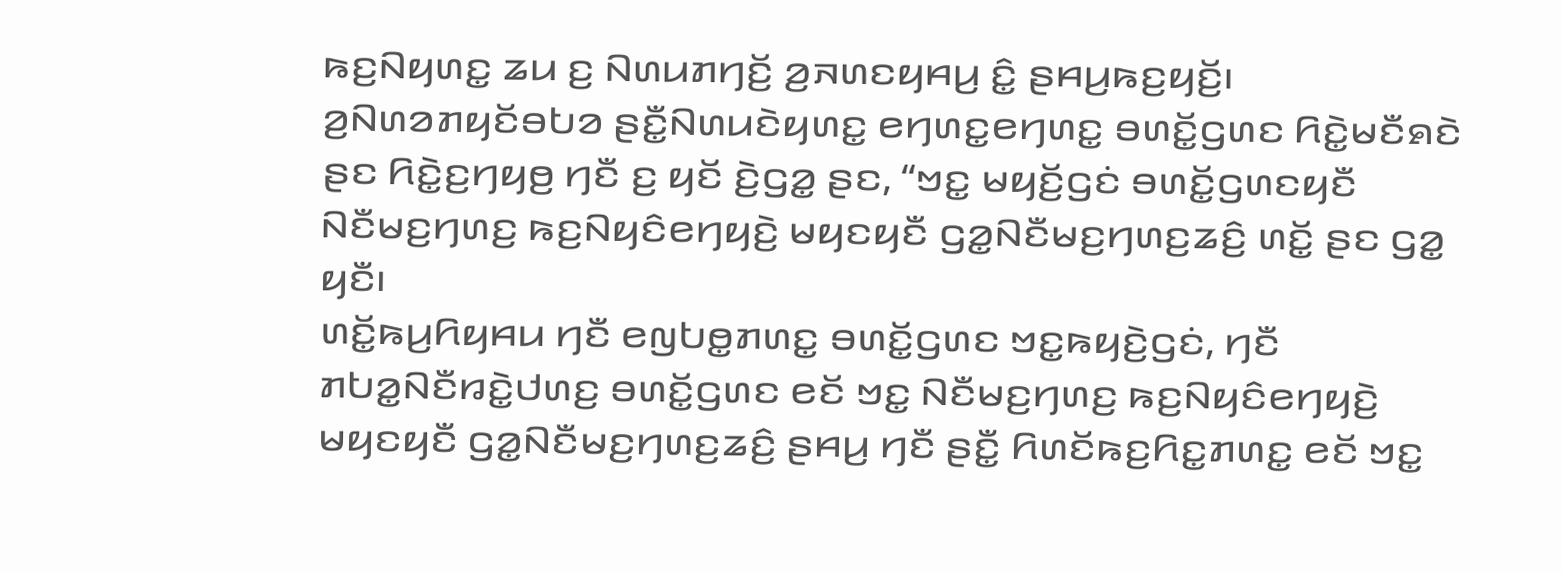ꤒꤢ꤬ꤡꤟꤛꤢ꤭ ꤘꤣ ꤢ꤬ ꤡꤛꤣꤊꤚꤢꤩ꤬ ꤤ꤬ꤏꤛꤢꤟꤌꤣ꤬ ꤢꤨ꤭ ꤔꤌꤣ꤬ꤒꤢ꤬ꤟꤢꤩ꤬꤯
ꤤ꤬ꤡꤛꤤꤊꤟꤢꤩꤋꤝꤤ ꤔꤢꤪ꤭ꤡꤛꤣꤢꤧꤟꤛꤢ꤭ ꤕꤚꤛꤢ꤭ꤕꤚꤛꤢ꤭ ꤋꤛꤢꤩ꤭ꤞꤛꤢ ꤖꤢꤧ꤭ꤗꤢꤪꤎꤢꤧ ꤔꤢ ꤖꤢꤧ꤭ꤢ꤬ꤚꤟꤥ꤬ ꤚꤢꤪ ꤢ꤬ ꤟꤢꤩ ꤢꤧ꤬ꤞꤤ꤭ ꤔꤢ, “ꤠꤢ꤭ ꤗꤟꤢꤩ꤬ꤞꤢꤦ ꤋꤛꤢꤩ꤭ꤞꤛꤢꤟꤢꤪ ꤡꤢꤪꤗꤢ꤬ꤚꤛꤢ꤬ ꤒꤢ꤬ꤡꤟꤢꤨꤕꤚꤟꤢꤧ꤬ ꤗꤟꤢꤟꤢꤪ ꤞꤤ꤭ꤡꤢꤪꤗꤢ꤬ꤚꤛꤢ꤬ꤘꤢꤨ꤬ ꤛꤢꤩ꤭ ꤔꤢ ꤞꤤ꤭ ꤟꤢꤪ꤯
ꤛꤢꤩ꤭ꤒꤣ꤬ꤖꤟꤌꤣ ꤚꤢꤪ ꤕꤜꤝꤥ꤭ꤊꤛꤢ꤭ ꤋꤛꤢꤩ꤭ꤞꤛꤢ ꤠꤢ꤭ꤒꤟꤢꤧ꤬ꤞꤢꤦ, ꤚꤢꤪ ꤊꤝꤤ꤭ꤡꤢꤪꤙꤢꤧ꤭ꤓꤛꤢ꤬ ꤋꤛꤢꤩ꤭ꤞꤛꤢ ꤕꤢꤩ ꤠꤢ꤭ ꤡꤢꤪꤗꤢ꤬ꤚꤛꤢ꤬ ꤒꤢ꤬ꤡꤟꤢꤨꤕꤚꤟꤢꤧ꤬ ꤗꤟꤢꤟꤢꤪ ꤞꤤ꤭ꤡꤢꤪꤗꤢ꤬ꤚꤛꤢ꤬ꤘꤢꤨ꤬ ꤔꤌꤣ꤬ ꤚꤢꤪ ꤔꤢꤪ꤭ ꤖꤛꤢꤩꤒꤢ꤬ꤖꤢ꤭ꤊꤛꤢ꤭ ꤕꤢꤩ ꤠꤢ꤭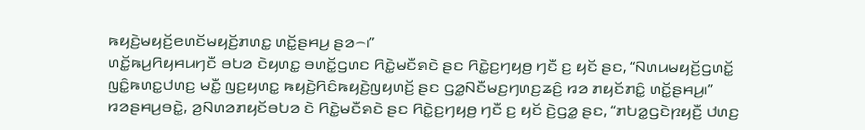ꤒꤟꤢꤧ꤬ꤗꤟꤢꤩ꤬ꤕꤛꤢꤩꤗꤟꤢꤩ꤬ꤊꤛꤢ꤭ ꤛꤢꤩ꤭ꤔꤌꤣ꤬ ꤔꤤ꤮꤯”
ꤛꤢꤩ꤭ꤒꤣ꤬ꤖꤟꤌꤣꤚꤢꤪ ꤋꤝꤤ ꤢꤧꤟꤛꤢ꤭ ꤋꤛꤢꤩ꤭ꤞꤛꤢ ꤖꤢꤧ꤭ꤗꤢꤪꤎꤢꤧ ꤔꤢ ꤖꤢꤧ꤭ꤢ꤬ꤚꤟꤥ꤬ ꤚꤢꤪ ꤢ꤬ ꤟꤢꤩ ꤔꤢ, “ꤡꤛꤣꤗꤟꤢꤩ꤬ꤞꤛꤢꤩ꤭ ꤜꤢꤨ꤭ꤒꤛꤢ꤭ꤓꤛꤢ꤬ ꤗꤢꤪ꤭ ꤜꤢ꤬ꤟꤛꤢ꤭ ꤒꤟꤢꤧ꤬ꤖꤢꤨꤒꤟꤢꤧ꤬ꤜꤟꤛꤢꤩ꤬ ꤔꤢ ꤞꤤ꤭ꤡꤢꤪꤗꤢ꤬ꤚꤛꤢ꤬ꤘꤢꤨ꤬ ꤙꤤ ꤊꤟꤢꤩꤊꤢꤨ꤭ ꤛꤢꤩ꤭ꤔꤌꤣ꤬꤯”
ꤙꤤꤔꤌꤣ꤬ꤋꤢꤧ꤭, ꤤ꤬ꤡꤛꤤꤊꤟꤢꤩꤋꤝꤤ ꤢꤧ ꤖꤢꤧ꤭ꤗꤢꤪꤎꤢꤧ ꤔꤢ ꤖꤢꤧ꤭ꤢ꤬ꤚꤟꤥ꤬ ꤚꤢꤪ ꤢ꤬ ꤟꤢꤩ ꤢꤧ꤬ꤞꤤ꤭ ꤔꤢ, “ꤊꤝꤤ꤭ꤞꤢꤧꤐꤟꤢꤪ꤬ ꤓꤛꤢ꤬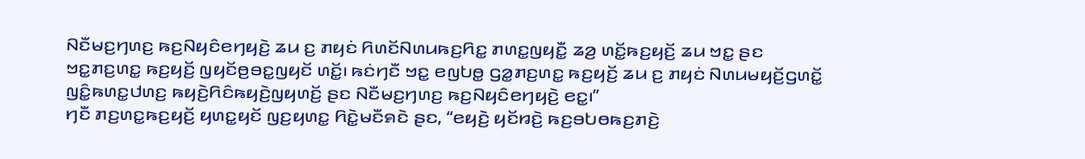ꤡꤢꤪꤗꤢ꤬ꤚꤛꤢ꤬ ꤒꤢ꤬ꤡꤟꤢꤨꤕꤚꤟꤢꤧ꤬ ꤘꤣ ꤢ꤬ ꤊꤟꤢꤦ ꤖꤛꤢꤩꤡꤛꤣꤒꤢ꤬ꤖꤢ꤭ ꤊꤛꤢ꤭ꤜꤟꤢꤪ꤭ ꤘꤤ꤬ ꤛꤢꤩ꤭ꤒꤢ꤬ꤟꤢꤩ꤬ ꤘꤣ ꤠꤢ꤭ ꤔꤢ ꤠꤢ꤭ꤊꤢ꤬ꤛꤢ꤭ ꤒꤢ꤬ꤟꤢꤩ꤬ ꤜꤟꤢꤩꤥ꤬ꤋꤢ꤭ꤜꤟꤢꤩ ꤛꤢꤩ꤭꤯ ꤒꤢꤦꤚꤢꤪ ꤠꤢ꤭ ꤕꤜꤝꤥ꤭ ꤞꤤ꤭ꤊꤢ꤬ꤛꤢ꤭ ꤒꤢ꤬ꤟꤢꤩ꤬ ꤘꤣ ꤢ꤬ ꤊꤟꤢꤦ ꤡꤛꤣꤗꤟꤢꤩ꤬ꤞꤛꤢꤩ꤭ ꤜꤢꤨ꤭ꤒꤛꤢ꤭ꤓꤛꤢ꤬ ꤒꤟꤢꤧ꤬ꤖꤢꤨꤒꤟꤢꤧ꤬ꤜꤟꤛꤢꤩ꤬ ꤔꤢ ꤡꤢꤪꤗꤢ꤬ꤚꤛꤢ꤬ ꤒꤢ꤬ꤡꤟꤢꤨꤕꤚꤟꤢꤧ꤬ ꤕꤢ꤭꤯”
ꤚꤢꤪ ꤊꤢ꤬ꤛꤢ꤭ꤒꤢ꤬ꤟꤢꤩ꤬ ꤟꤛꤢ꤭ꤟꤢꤩ ꤜꤢ꤬ꤟꤛꤢ꤭ ꤖꤢꤧ꤭ꤗꤢꤪꤎꤢꤧ ꤔꤢ, “ꤕꤟꤢꤧ꤬ ꤟꤢꤩꤙꤢꤧ꤬ ꤒꤢ꤬ꤋꤝꤥꤒꤢ꤬ꤊꤢꤧ꤬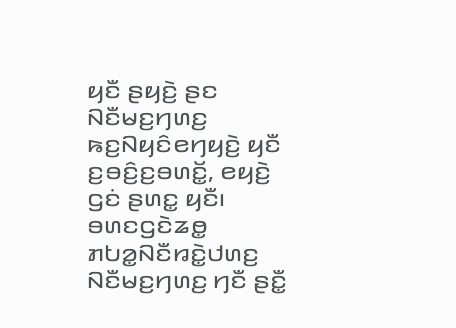ꤟꤢꤪ ꤔꤟꤢꤧ꤬ ꤔꤢ ꤡꤢꤪꤗꤢ꤬ꤚꤛꤢ꤬ ꤒꤢ꤬ꤡꤟꤢꤨꤕꤚꤟꤢꤧ꤬ ꤟꤢꤪ ꤢ꤬ꤋꤢꤨ꤬ꤢ꤬ꤋꤛꤢꤩ꤭, ꤕꤟꤢꤧ꤬ ꤞꤢꤦ ꤔꤛꤢ꤭ ꤟꤢꤪ꤯ ꤋꤛꤢꤞꤢꤧꤘꤥ꤭ ꤊꤝꤤ꤭ꤡꤢꤪꤙꤢꤧ꤭ꤓꤛꤢ꤬ ꤡꤢꤪꤗꤢ꤬ꤚꤛꤢ꤬ ꤚꤢꤪ ꤔꤢꤪ꤭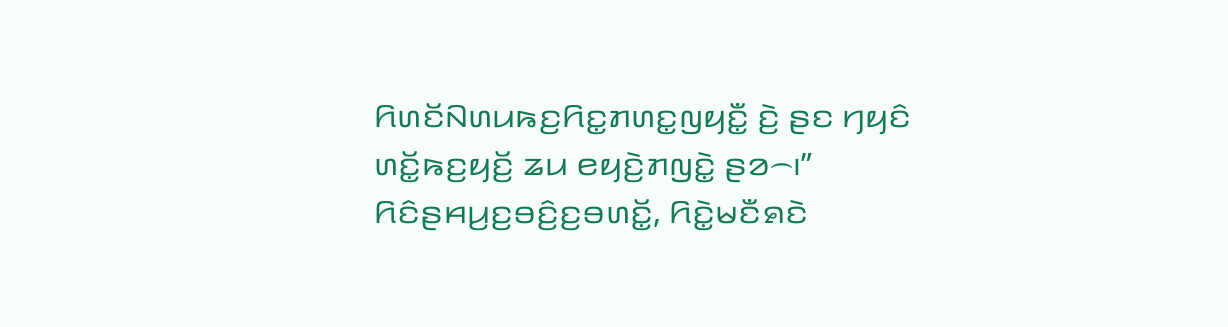ꤖꤛꤢꤩꤡꤛꤣꤒꤢ꤬ꤖꤢ꤭ꤊꤛꤢ꤭ꤜꤟꤢꤪ꤭ ꤢꤧ꤬ ꤔꤢ ꤚꤟꤢꤨ ꤛꤢꤩ꤭ꤒꤢ꤬ꤟꤢꤩ꤬ ꤘꤣ ꤕꤟꤢꤧ꤬ꤊꤜꤢꤧ꤭ ꤔꤤ꤮꤯” ꤖꤢꤨꤔꤌꤣ꤬ꤢ꤬ꤋꤢꤨ꤬ꤢ꤬ꤋꤛꤢꤩ꤭, ꤖꤢꤧ꤭ꤗꤢꤪꤎꤢꤧ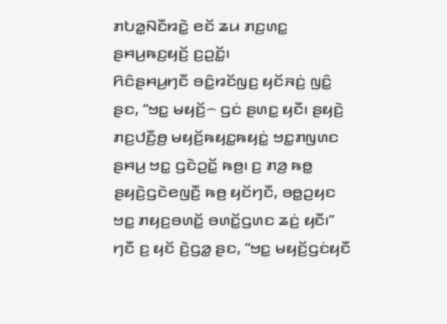ꤊꤝꤤ꤭ꤡꤢꤪꤙꤢꤧ꤭ ꤕꤢꤩ ꤘꤣ ꤊꤢ꤬ꤛꤢ꤭ ꤔꤌꤣ꤬ꤒꤢ꤬ꤟꤢꤩ꤬ ꤢ꤬ꤑꤢꤩ꤭꤯
ꤖꤢꤨꤔꤌꤣ꤬ꤚꤢꤪ ꤋꤢꤨ꤭ꤙꤢꤩꤜꤢ꤬ ꤟꤢꤩꤏꤢꤦ꤬ ꤜꤢꤨ꤭ ꤔꤢ, “ꤠꤢ꤭ ꤗꤟꤢꤩ꤬꤮ ꤞꤢꤦ ꤔꤛꤢ꤭ ꤟꤢꤪ꤯ ꤔꤟꤢꤧ꤬ ꤊꤢ꤬ꤓꤢꤪ꤬ꤥ꤬ ꤗꤟꤢꤩ꤬ꤒꤟꤢ꤭ꤒꤟꤢꤦ꤭ ꤠꤢ꤭ꤊꤜꤛꤢ ꤔꤌꤣ꤬ ꤠꤢ꤭ ꤞꤢꤧꤑꤢꤩ꤭ ꤒꤥ꤬꤯ ꤢ꤬ ꤊꤤ꤬ ꤒꤥ꤭ ꤔꤟꤢꤧ꤬ꤞꤢꤧꤕꤜꤢꤪ꤬ ꤒꤥ꤬ ꤟꤢꤩꤚꤢꤪ, ꤋꤥ꤭ꤑꤟꤢ ꤠꤢ꤭ ꤊꤟꤢ꤬ꤋꤛꤢꤩ꤭ ꤋꤛꤢꤩ꤭ꤞꤛꤢ ꤘꤢꤦ꤬ ꤟꤢꤪ꤯”
ꤚꤢꤪ ꤢ꤬ ꤟꤢꤩ ꤢꤧ꤬ꤞꤤ꤭ ꤔꤢ, “ꤠꤢ꤭ ꤗꤟꤢꤩ꤬ꤞꤢꤦꤟꤢꤪ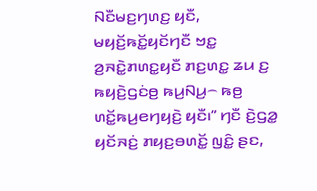ꤡꤢꤪꤗꤢ꤬ꤚꤛꤢ꤬ ꤟꤢꤪ, ꤗꤟꤢꤩ꤬ꤒꤢꤩ꤭ꤟꤢꤩꤚꤢꤪ ꤠꤢ꤭ ꤤ꤬ꤏꤢꤧ꤭ꤊꤛꤢ꤭ꤟꤢꤪ ꤊꤢ꤬ꤛꤢ꤭ ꤘꤣ ꤢ꤬ ꤒꤟꤢꤧ꤬ꤞꤢꤦꤥ꤬ ꤒꤣ꤬ꤡꤣ꤬꤮ ꤒꤥ꤬ ꤛꤢꤩ꤭ꤒꤣ꤬ꤕꤚꤟꤢꤧ꤬ ꤟꤢꤪ꤯” ꤚꤢꤪ ꤢꤧ꤬ꤞꤤ꤭ ꤟꤢꤩꤏꤢꤦ꤬ ꤊꤟꤢ꤬ꤋꤛꤢꤩ꤭ ꤜꤢꤨ꤭ ꤔꤢ,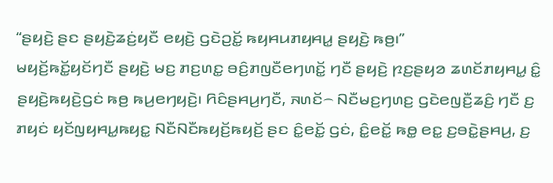“ꤔꤟꤢꤧ꤬ ꤔꤢ ꤔꤟꤢꤧ꤬ꤘꤢꤦ꤬ꤟꤢꤪ ꤕꤟꤢꤧ꤬ ꤞꤢꤧꤑꤢꤩ꤭ ꤒꤟꤌꤣꤊꤟꤌꤣ꤭ ꤔꤟꤢꤧ꤬ ꤒꤥ꤬꤯”
ꤗꤟꤢꤩ꤬ꤒꤢꤩ꤭ꤟꤢꤩꤚꤢꤪ ꤔꤟꤢꤧ꤬ ꤗꤢ꤬ ꤊꤢ꤬ꤛꤢ꤭ ꤋꤢꤨ꤬ꤊꤜꤢꤪꤕꤚꤛꤢꤩ꤭ ꤚꤢꤪ ꤔꤟꤢꤧ꤬ ꤐꤢ꤬ꤔꤟꤤ ꤘꤛꤢꤩꤊꤟꤌꤣ꤭ ꤢꤨ꤭ ꤔꤟꤢꤧ꤬ꤒꤟꤢꤧ꤬ꤞꤢꤦ ꤒꤥ꤬ ꤒꤣ꤬ꤕꤚꤟꤢꤧ꤬꤯ ꤖꤢꤨꤔꤌꤣ꤬ꤚꤢꤪ, ꤏꤛꤢꤩ꤮ ꤡꤢꤪꤗꤢ꤬ꤚꤛꤢ꤬ ꤞꤢꤧꤕꤜꤢꤪ꤬ꤘꤢꤨ꤬ ꤚꤢꤪ ꤢ꤬ ꤊꤟꤢꤦ ꤟꤢꤩꤜꤟꤌꤣ꤭ꤒꤟꤢ꤭ ꤡꤢꤪꤡꤢꤪꤒꤟꤢꤩ꤬ꤒꤟꤢꤩ꤬ ꤔꤢ ꤢꤨ꤭ꤕꤢꤩ꤭ ꤞꤢꤦ, ꤢꤨ꤭ꤕꤢꤩ꤭ ꤒꤥ꤭ ꤕꤢ꤭ ꤢ꤬ꤋꤢꤧ꤭ꤔꤌꤣ꤬, ꤢ꤬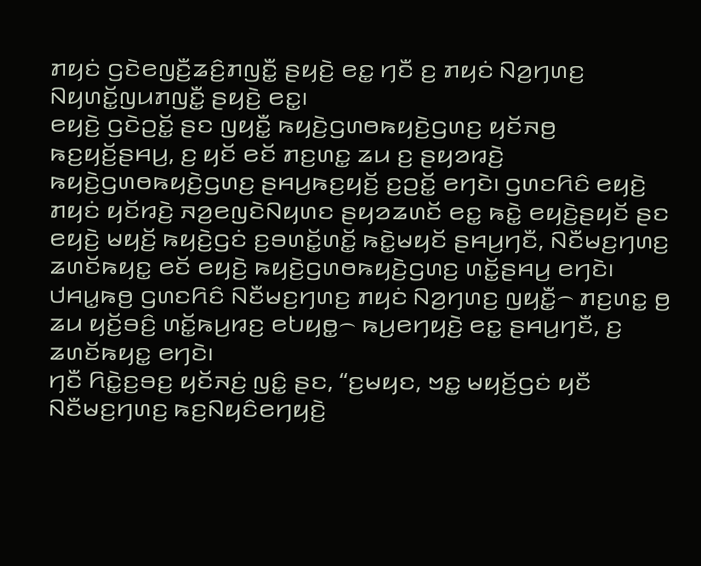ꤊꤟꤢꤦ ꤞꤢꤧꤕꤜꤢꤪ꤬ꤘꤢꤨ꤬ꤊꤜꤢꤪ꤭ ꤔꤟꤢꤧ꤬ ꤕꤢ꤭ ꤚꤢꤪ ꤢ꤬ ꤊꤟꤢꤦ ꤡꤤ꤬ꤚꤛꤢ꤬ ꤡꤟꤛꤢꤩ꤭ꤜꤣꤊꤜꤢꤪ꤭ ꤔꤟꤢꤧ꤬ ꤕꤢ꤭꤯
ꤕꤟꤢꤧ꤬ ꤞꤢꤧꤑꤢꤩ꤭ ꤔꤢ ꤜꤟꤢꤪ꤭ ꤒꤟꤢꤧ꤬ꤞꤛꤥꤒꤟꤢꤧ꤬ꤞꤛꤢ꤬ ꤟꤢꤩꤏꤥ꤬ ꤒꤢ꤬ꤟꤢꤩ꤬ꤔꤌꤣ꤬, ꤢ꤬ ꤟꤢꤩ ꤕꤢꤩ ꤊꤢ꤬ꤛꤢ꤭ ꤘꤣ ꤢ꤬ ꤔꤟꤤꤙꤢꤧ꤬ ꤒꤟꤢꤧ꤬ꤞꤛꤥꤒꤟꤢꤧ꤬ꤞꤛꤢ꤬ ꤔꤌꤣ꤬ꤒꤢ꤬ꤟꤢꤩ꤬ ꤢ꤬ꤑꤢꤩ꤭ ꤕꤚꤢꤧ꤯ ꤞꤛꤢꤖꤢꤨ ꤕꤟꤢꤧ꤬ ꤊꤟꤢꤦ ꤟꤢꤩꤙꤢꤧ꤬ ꤏꤤ꤬ꤕꤜꤢꤧꤡꤟꤛꤢ ꤔꤟꤤꤘꤛꤢꤩ ꤕꤢ꤭ ꤒꤢꤧ꤭ ꤕꤟꤢꤧ꤬ꤔꤟꤢꤩ ꤔꤢ ꤕꤟꤢꤧ꤬ ꤗꤟꤢꤩ꤬ ꤒꤟꤢꤧ꤬ꤞꤢꤦ ꤢ꤬ꤋꤛꤢꤩ꤭ꤛꤢꤩ꤭ ꤒꤢꤧ꤭ꤗꤟꤢꤩ ꤔꤌꤣ꤬ꤚꤢꤪ, ꤡꤢꤪꤗꤢ꤬ꤚꤛꤢ꤬ ꤘꤛꤢꤩꤒꤟꤢ꤭ ꤕꤢꤩ ꤕꤟꤢꤧ꤬ ꤒꤟꤢꤧ꤬ꤞꤛꤥꤒꤟꤢꤧ꤬ꤞꤛꤢ꤬ ꤛꤢꤩ꤭ꤔꤌꤣ꤬ ꤕꤚꤢꤧ꤯ ꤓꤌꤣ꤭ꤒꤥ꤬ ꤞꤛꤢꤖꤢꤨ ꤡꤢꤪꤗꤢ꤬ꤚꤛꤢ꤬ ꤊꤟꤢꤦ ꤡꤤ꤬ꤚꤛꤢ꤬ ꤜꤟꤢꤪ꤭꤮ ꤊꤢ꤬ꤛꤢ꤭ ꤥ꤬ ꤘꤣ ꤟꤢꤩ꤬ꤋꤢꤨ꤬ ꤛꤢꤩ꤭ꤒꤣ꤬ꤙꤢ꤬ ꤕꤝꤟꤥ꤭꤮ ꤒꤣ꤬ꤕꤚꤟꤢꤧ꤬ ꤕꤢ꤭ ꤔꤌꤣ꤬ꤚꤢꤪ, ꤢ꤬ ꤘꤛꤢꤩꤒꤟꤢ꤭ ꤕꤚꤢꤧ꤯
ꤚꤢꤪ ꤖꤢꤧ꤭ꤢ꤬ꤋꤢ꤬ ꤟꤢꤩꤏꤢꤦ꤬ ꤜꤢꤨ꤭ ꤔꤢ, “ꤢ꤬ꤗꤟꤢ, ꤠꤢ꤭ ꤗꤟꤢꤩ꤬ꤞꤢꤦ ꤟꤢꤪ ꤡꤢꤪꤗꤢ꤬ꤚꤛꤢ꤬ ꤒꤢ꤬ꤡꤟꤢꤨꤕꤚꤟꤢꤧ꤬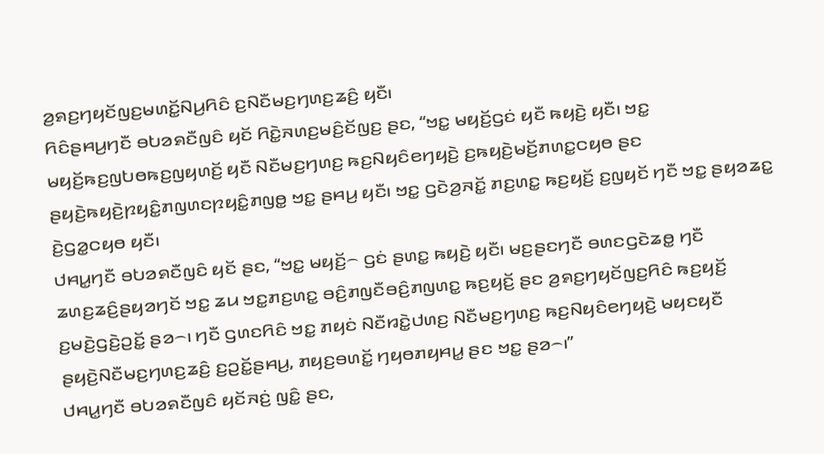ꤤ꤬ꤎꤢ꤬ꤚꤟꤢꤩꤜꤢ꤬ꤗꤛꤢꤩ꤭ꤡꤣ꤬ꤖꤢꤨ ꤢ꤬ꤡꤢꤪꤗꤢ꤬ꤚꤛꤢ꤬ꤘꤢꤨ꤬ ꤟꤢꤪ꤯
ꤖꤢꤨꤔꤌꤣ꤬ꤚꤢꤪ ꤋꤝꤤꤎꤢꤪꤜꤢꤨ ꤟꤢꤩ ꤖꤢꤧ꤭ꤏꤛꤢ꤬ꤗꤢꤨ꤬ꤢꤩꤜꤢ꤬ ꤔꤢ, “ꤠꤢ꤭ ꤗꤟꤢꤩ꤬ꤞꤢꤦ ꤟꤢꤪ ꤒꤟꤢꤧ꤬ ꤟꤢꤪ꤯ ꤠꤢ꤭ ꤗꤟꤢꤩ꤬ꤒꤢ꤬ꤜꤝꤥꤒꤢ꤬ꤜꤟꤛꤢꤩ꤬ ꤟꤢꤪ ꤡꤢꤪꤗꤢ꤬ꤚꤛꤢ꤬ ꤒꤢ꤬ꤡꤟꤢꤨꤕꤚꤟꤢꤧ꤬ ꤢ꤬ꤒꤟꤢꤧ꤬ꤗꤢꤩ꤬ꤊꤛꤢ꤭ꤍꤟꤥ ꤔꤢ ꤔꤟꤢꤧ꤬ꤒꤟꤢꤧ꤬ꤐꤟꤢꤨ꤭ꤊꤜꤛꤢꤐꤟꤢꤨ꤭ꤊꤜꤥ꤭ ꤠꤢ꤭ ꤔꤌꤣ꤬ ꤟꤢꤪ꤯ ꤠꤢ꤭ ꤞꤢꤧꤤ꤬ꤏꤢꤩ꤭ ꤊꤢ꤬ꤛꤢ꤭ ꤒꤢ꤬ꤟꤢꤩ꤬ ꤢ꤬ꤜꤟꤢꤩ ꤚꤢꤪ ꤠꤢ꤭ ꤔꤟꤤꤘꤢ꤭ ꤢꤧ꤬ꤞꤤ꤭ꤍꤟꤥ ꤟꤢꤪ꤯
ꤓꤌꤣ꤭ꤚꤢꤪ ꤋꤝꤤꤎꤢꤪꤜꤢꤨ ꤟꤢꤩ ꤔꤢ, “ꤠꤢ꤭ ꤗꤟꤢꤩ꤬꤮ ꤞꤢꤦ ꤔꤛꤢ꤭ ꤒꤟꤢꤧ꤬ ꤟꤢꤪ꤯ ꤗꤢ꤬ꤔꤢꤚꤢꤪ ꤋꤛꤢꤞꤢꤧꤘꤥ꤭ ꤚꤢꤪ ꤘꤛꤢ꤬ꤘꤢꤨ꤬ꤔꤟꤤꤚꤢꤩ ꤠꤢ꤭ ꤘꤣ ꤠꤢ꤭ꤊꤢ꤬ꤛꤢ꤭ ꤋꤢꤨ꤬ꤊꤜꤢꤪꤋꤢꤨ꤬ꤊꤜꤛꤢ꤭ ꤒꤢ꤬ꤟꤢꤩ꤬ ꤔꤢ ꤤ꤬ꤎꤢ꤬ꤚꤟꤢꤩꤜꤢ꤬ꤖꤢꤨ ꤒꤢ꤬ꤟꤢꤩ꤬ ꤢ꤬ꤗꤢꤧ꤬ꤞꤢꤧ꤬ꤑꤢꤩ꤭ ꤔꤤ꤮꤯ ꤚꤢꤪ ꤞꤛꤢꤖꤢꤨ ꤠꤢ꤭ ꤊꤟꤢꤦ ꤡꤢꤪꤙꤢꤧ꤭ꤓꤛꤢ꤬ ꤡꤢꤪꤗꤢ꤬ꤚꤛꤢ꤬ ꤒꤢ꤬ꤡꤟꤢꤨꤕꤚꤟꤢꤧ꤬ ꤗꤟꤢꤟꤢꤪ ꤔꤟꤢꤧ꤬ꤡꤢꤪꤗꤢ꤬ꤚꤛꤢ꤬ꤘꤢꤨ꤬ ꤢ꤬ꤑꤢꤩ꤭ꤔꤌꤣ꤬, ꤊꤟꤢ꤬ꤋꤛꤢꤩ꤭ ꤚꤟꤥꤊꤟꤌꤣ꤭ ꤔꤢ ꤠꤢ꤭ ꤔꤤ꤮꤯”
ꤓꤌꤣ꤭ꤚꤢꤪ ꤋꤝꤤꤎꤢꤪꤜꤢꤨ ꤟꤢꤩꤏꤢꤦ꤬ ꤜꤢꤨ꤭ ꤔꤢ,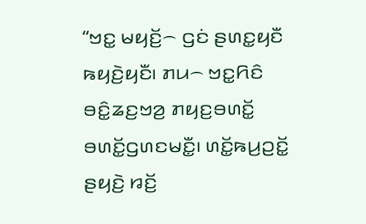“ꤠꤢ꤭ ꤗꤟꤢꤩ꤬꤮ ꤞꤢꤦ ꤔꤛꤢ꤭ꤟꤢꤪ ꤒꤟꤢꤧ꤬ꤟꤢꤪ꤯ ꤊꤣ꤮ ꤠꤢ꤭ꤖꤢꤨ ꤋꤢꤨ꤭ꤘꤢ꤬ꤠꤤ꤬ ꤊꤟꤢ꤬ꤋꤛꤢꤩ꤭ ꤋꤛꤢꤩ꤭ꤞꤛꤢꤗꤢꤪ꤭꤯ ꤛꤢꤩ꤭ꤒꤣ꤬ꤑꤢꤩ꤭ ꤔꤟꤢꤧ꤬ ꤙꤢꤩ꤬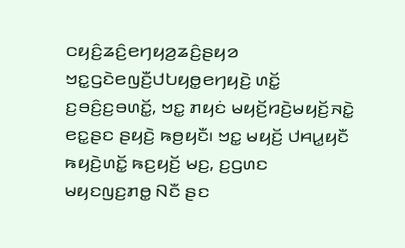ꤍꤟꤢꤨ꤬ꤘꤢꤨ꤬ꤕꤚꤟꤤ꤬ꤘꤢꤨ꤬ꤔꤟꤤ ꤠꤢ꤭ꤞꤢꤧꤕꤜꤢꤪ꤬ꤓꤝꤟꤥ꤭ꤕꤚꤟꤢꤧ꤬ ꤛꤢꤩ꤭ ꤢ꤬ꤋꤢꤨ꤬ꤢ꤬ꤋꤛꤢꤩ꤭, ꤠꤢ꤭ ꤊꤟꤢꤦ ꤗꤟꤢꤩ꤬ꤙꤢꤧ꤬ꤗꤟꤢꤩ꤬ꤏꤢꤧ꤭ ꤕꤢ꤭ꤔꤢ ꤔꤟꤢꤧ꤬ ꤒꤥ꤬ꤟꤢꤪ꤯ ꤠꤢ꤭ ꤗꤟꤢꤩ꤬ ꤓꤌꤣ꤭ꤟꤢꤪ ꤒꤟꤢꤧ꤬ꤛꤢꤩ꤭ ꤒꤢ꤬ꤟꤢꤩ꤬ ꤗꤢ꤬, ꤢ꤬ꤞꤛꤢ ꤗꤟꤢꤜꤢ꤬ꤊꤥ꤭ ꤡꤢꤪ ꤔꤢ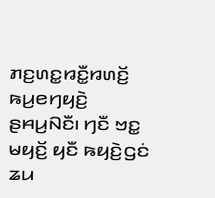ꤊꤢ꤬ꤛꤢ꤭ꤙꤢꤪ꤭ꤙꤛꤢꤩ꤬ ꤒꤣ꤬ꤕꤚꤟꤢꤧ꤬ ꤔꤌꤣ꤬ꤡꤢꤪ꤯ ꤚꤢꤪ ꤠꤢ꤭ ꤗꤟꤢꤩ꤬ ꤟꤢꤪ ꤒꤟꤢꤧ꤬ꤞꤢꤦ ꤘꤣ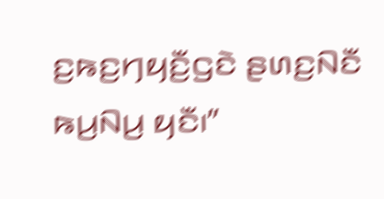ꤢ꤬ꤒꤢ꤬ꤚꤟꤢꤪ꤬ꤞꤢꤧ ꤔꤛꤢ꤬ꤡꤢꤪ ꤒꤣ꤬ꤡꤣ꤬ ꤟꤢꤪ꤯”